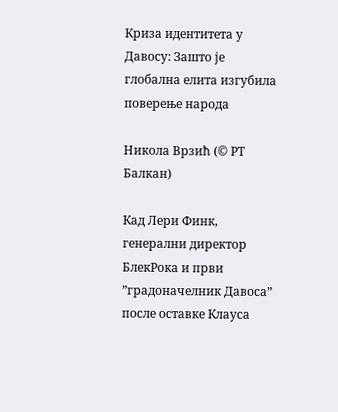Криза идентитета у Давосу: Зашто је глобална елита изгубила поверење народа

Никола Врзић (© РТ Балкан)

Кад Лери Финк, генерални директор БлекРока и први ”градоначелник Давоса” после оставке Клауса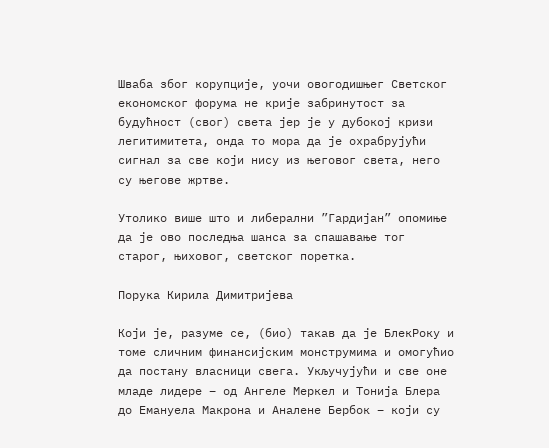Шваба због корупције, уочи овогодишњег Светског економског форума не крије забринутост за будућност (свог) света јер је у дубокој кризи легитимитета, онда то мора да је охрабрујући сигнал за све који нису из његовог света, него су његове жртве.

Утолико више што и либерални ”Гардијан” опомиње да је ово последња шанса за спашавање тог старог, њиховог, светског поретка.

Порука Кирила Димитријева

Који је, разуме се, (био) такав да је БлекРоку и томе сличним финансијским монструмима и омогућио да постану власници свега. Укључујући и све оне младе лидере – од Ангеле Меркел и Тонија Блера до Емануела Макрона и Аналене Бербок – који су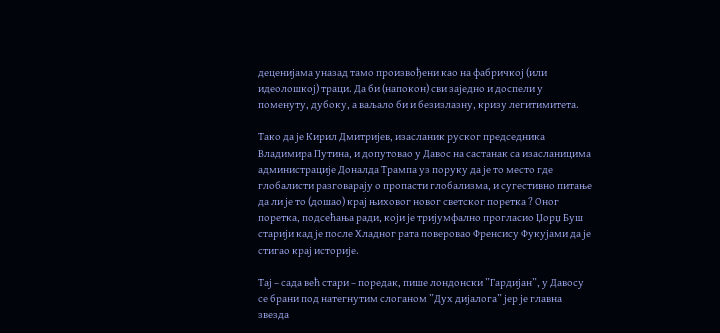деценијама уназад тамо произвођени као на фабричкој (или идеолошкој) траци. Да би (напокон) сви заједно и доспели у поменуту, дубоку, а ваљало би и безизлазну, кризу легитимитета.

Тако да је Кирил Дмитријев, изасланик руског председника Владимира Путина, и допутовао у Давос на састанак са изасланицима администрације Доналда Трампа уз поруку да је то место где глобалисти разговарају о пропасти глобализма, и сугестивно питање да ли је то (дошао) крај њиховог новог светског поретка ? Оног поретка, подсећања ради, који је тријумфално прогласио Џорџ Буш старији кад је после Хладног рата поверовао Френсису Фукујами да је стигао крај историје.

Тај – сада већ стари – поредак, пише лондонски ”Гардијан”, у Давосу се брани под натегнутим слоганом ”Дух дијалога” јер је главна звезда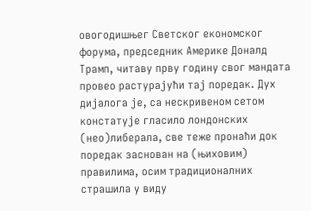овогодишњег Светског економског форума, председник Америке Доналд Трамп, читаву прву годину свог мандата провео растурајући тај поредак. Дух дијалога је, са нескривеном сетом констатује гласило лондонских (нео)либерала, све теже пронаћи док поредак заснован на (њиховим) правилима, осим традиционалних страшила у виду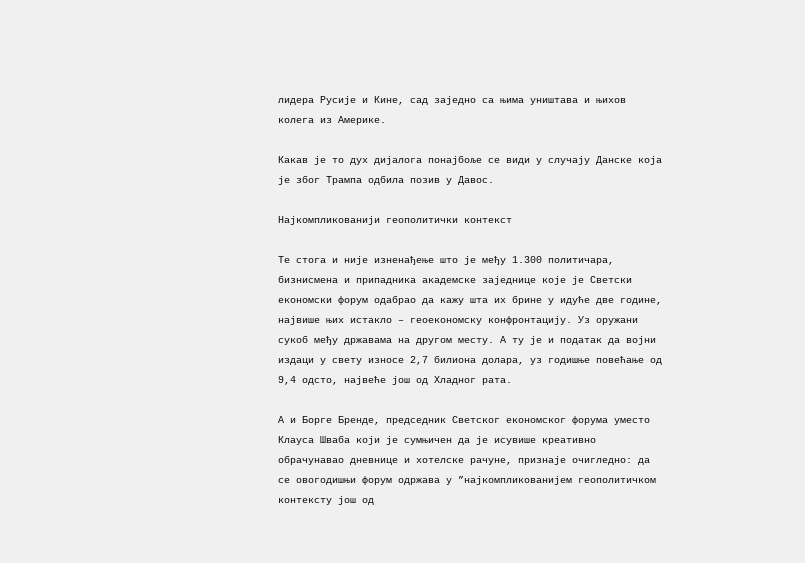лидера Русије и Кине, сад заједно са њима уништава и њихов колега из Америке.

Какав је то дух дијалога понајбоље се види у случају Данске која је због Трампа одбила позив у Давос.

Најкомпликованији геополитички контекст

Те стога и није изненађење што је међу 1.300 политичара, бизнисмена и припадника академске заједнице које је Светски економски форум одабрао да кажу шта их брине у идуће две године, највише њих истакло – геоекономску конфронтацију. Уз оружани сукоб међу државама на другом месту. А ту је и податак да војни издаци у свету износе 2,7 билиона долара, уз годишње повећање од 9,4 одсто, највеће још од Хладног рата.

А и Борге Бренде, председник Светског економског форума уместо Клауса Шваба који је сумњичен да је исувише креативно обрачунавао дневнице и хотелске рачуне, признаје очигледно: да се овогодишњи форум одржава у ”најкомпликованијем геополитичком контексту још од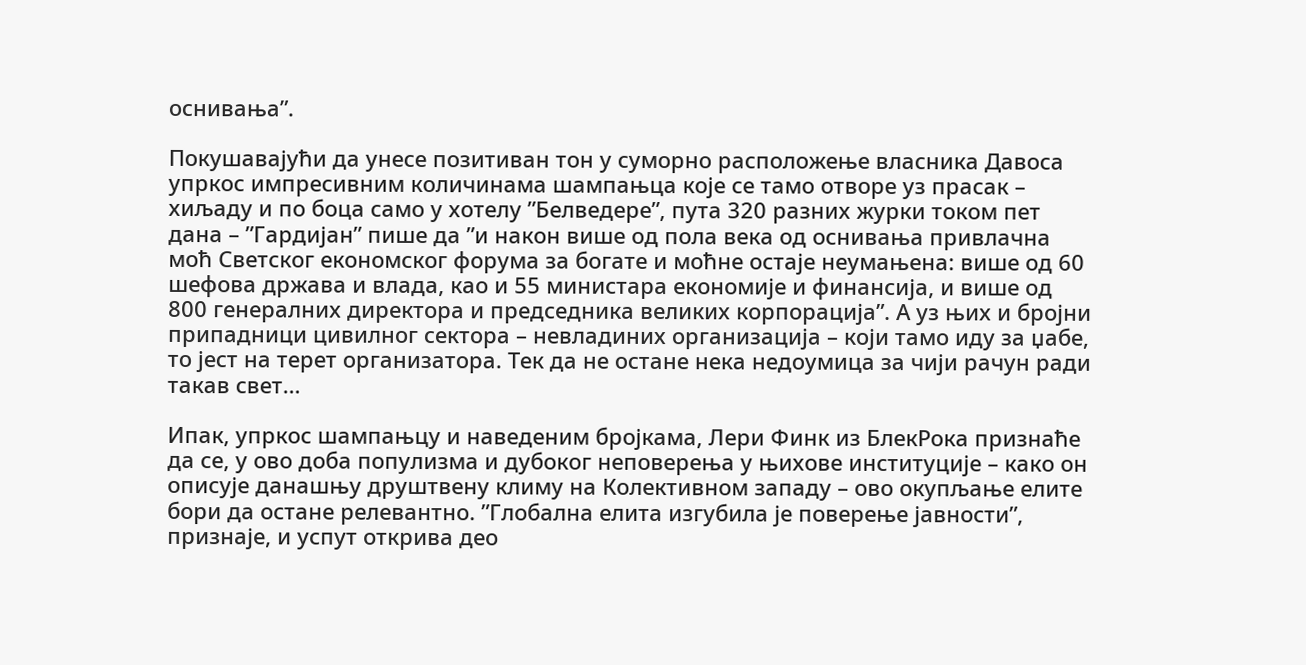оснивања”.

Покушавајући да унесе позитиван тон у суморно расположење власника Давоса упркос импресивним количинама шампањца које се тамо отворе уз прасак – хиљаду и по боца само у хотелу ”Белведере”, пута 320 разних журки током пет дана – ”Гардијан” пише да ”и након више од пола века од оснивања привлачна моћ Светског економског форума за богате и моћне остаје неумањена: више од 60 шефова држава и влада, као и 55 министара економије и финансија, и више од 800 генералних директора и председника великих корпорација”. А уз њих и бројни припадници цивилног сектора – невладиних организација – који тамо иду за џабе, то јест на терет организатора. Тек да не остане нека недоумица за чији рачун ради такав свет…

Ипак, упркос шампањцу и наведеним бројкама, Лери Финк из БлекРока признаће да се, у ово доба популизма и дубоког неповерења у њихове институције – како он описује данашњу друштвену климу на Колективном западу – ово окупљање елите бори да остане релевантно. ”Глобална елита изгубила је поверење јавности”, признаје, и успут открива део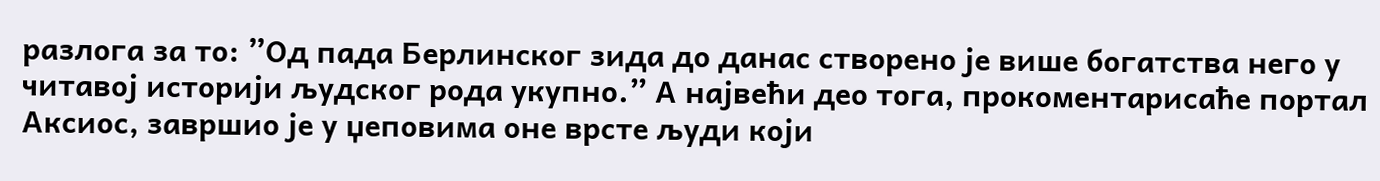разлога за то: ”Од пада Берлинског зида до данас створено је више богатства него у читавој историји људског рода укупно.” А највећи део тога, прокоментарисаће портал Аксиос, завршио је у џеповима оне врсте људи који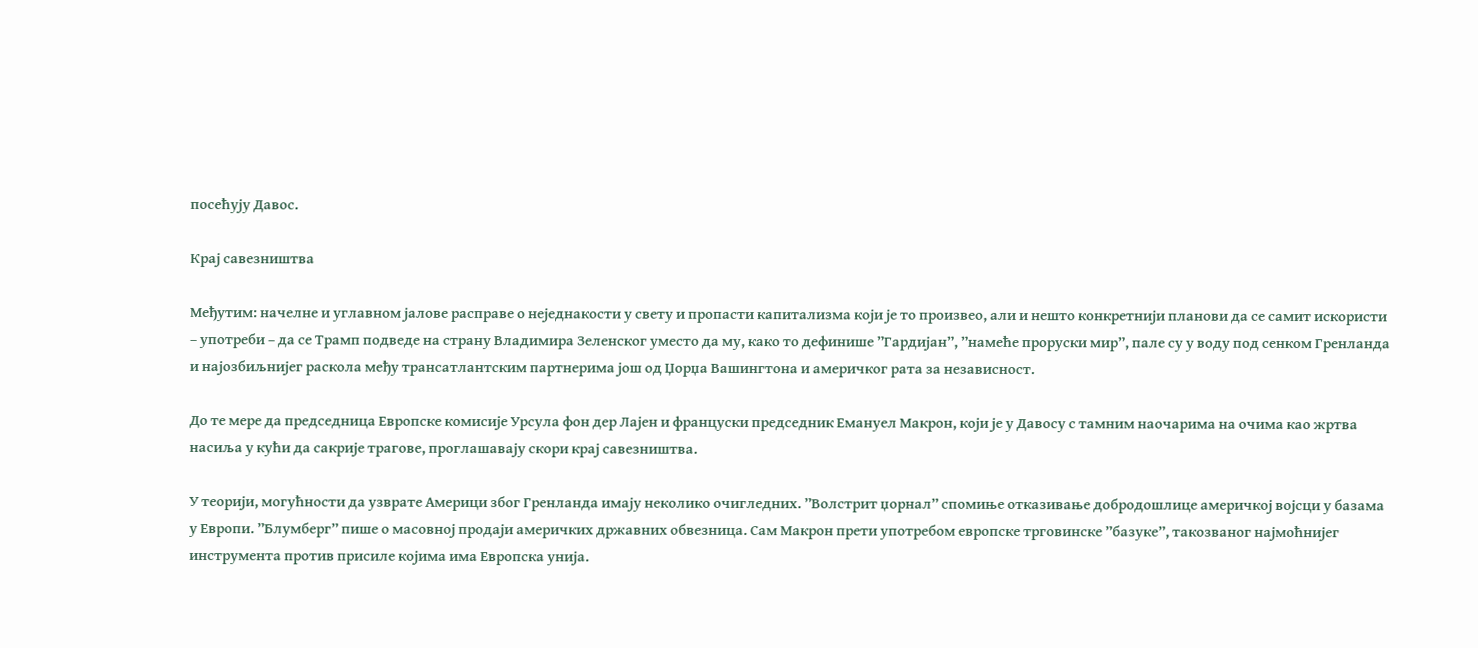посећују Давос.

Крај савезништва

Међутим: начелне и углавном јалове расправе о неједнакости у свету и пропасти капитализма који је то произвео, али и нешто конкретнији планови да се самит искористи – употреби – да се Трамп подведе на страну Владимира Зеленског уместо да му, како то дефинише ”Гардијан”, ”намеће проруски мир”, пале су у воду под сенком Гренланда и најозбиљнијег раскола међу трансатлантским партнерима још од Џорџа Вашингтона и америчког рата за независност.

До те мере да председница Европске комисије Урсула фон дер Лајен и француски председник Емануел Макрон, који је у Давосу с тамним наочарима на очима као жртва насиља у кући да сакрије трагове, проглашавају скори крај савезништва.

У теорији, могућности да узврате Америци због Гренланда имају неколико очигледних. ”Волстрит џорнал” спомиње отказивање добродошлице америчкој војсци у базама у Европи. ”Блумберг” пише о масовној продаји америчких државних обвезница. Сам Макрон прети употребом европске трговинске ”базуке”, такозваног најмоћнијег инструмента против присиле којима има Европска унија.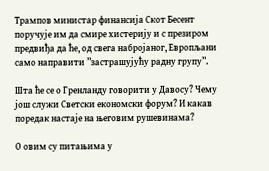Трампов министар финансија Скот Бесент поручује им да смире хистерију и с презиром предвиђа да ће, од свега набројаног, Европљани само направити ”застрашујућу радну групу”.

Шта ће се о Гренланду говорити у Давосу? Чему још служи Светски економски форум? И какав поредак настаје на његовим рушевинама?

О овим су питањима у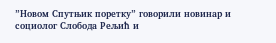”Новом Спутњик поретку” говорили новинар и социолог Слобода Рељић и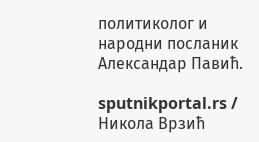политиколог и народни посланик Александар Павић.

sputnikportal.rs / Никола Врзић